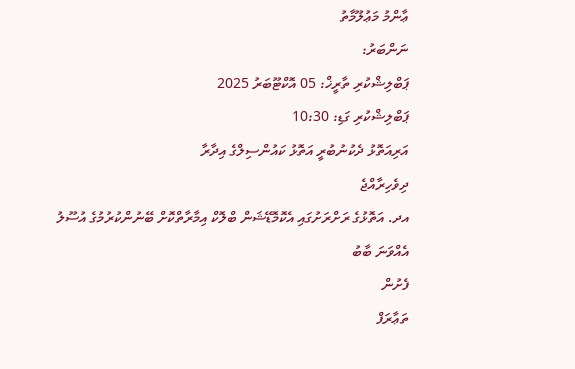ޢާންމު މަޢުލޫމާތު
ނަންބަރު:
ޕަބްލިޝްކުރި ތާރީޚް: 05 އޮކްޓޫބަރު 2025
ޕަބްލިޝްކުރި ގަޑި: 10:30
އަރިއަތޮޅު ދެކުނުބުރީ އަތޮޅު ކައުންސިލްގެ އިދާރާ
ދިވެހިރާއްޖެ
އދ. އަތޮޅުގެ ރަށްރަށުގައި އެކޮމޮޑޭޝަން ބްލޮކް އިމާރާތްކޮށް ބޭނުންކުރުމުގެ އުސޫލު
އެއްވަނަ ބާބު
ފެށުން
ތަޢާރަފް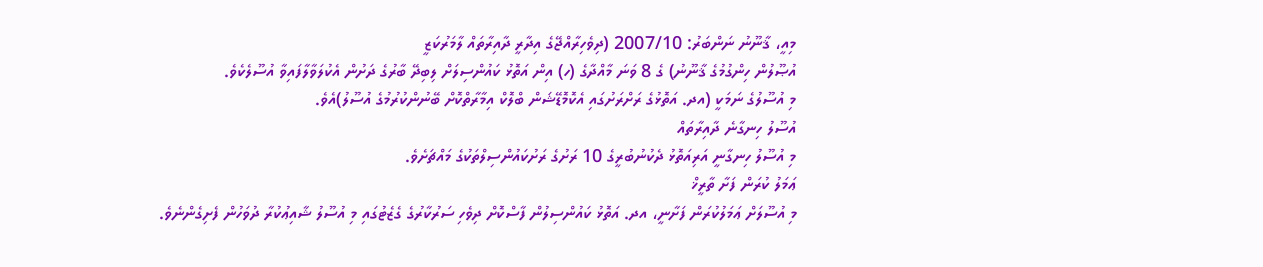މިއީ، ޤާނޫނު ނަންބަރު: 2007/10 (ދިވެހިރާއްޖޭގެ އިދާރީ ދާއިރާތައް ލާމަރުކަޒީ
އުޞޫލުން ހިންގުމުގެ ޤާނޫނު) ގެ 8 ވަނަ މާއްދާގެ (ހ) އިން އަތޮޅު ކައުންސިލަށް ލިބިދޭ ބާރުގެ ދަށުން އެކުލަވާލާފައިވާ އުސޫލެކެވެ.
މި އުސޫލުގެ ނަމަކީ (އދ. އަތޮޅުގެ ރަށްރަށުގައި އެކޮމޮޑޭޝަން ބްލޮކް އިމާރާތްކޮށް ބޭނުންކުރުމުގެ އުސޫލު)އެވެ.
އުސޫލު ހިނގާނެ ދާއިރާތައް
މި އުސޫލު ހިނގާނީ އަރިއަތޮޅު ދެކުނުބުރީގެ 10 ރަށުގެ ރަށުކައުންސިލްތަކުގެ މައްޗަށެވެ.
ޢަމަލު ކުރަން ފަށާ ތާރީޚް
މި އުސޫލަށް ޢަމަލުކުރަން ފަށާނީ، އދ. އަތޮޅު ކައުންސިލުން ފާސްކޮށް ދިވެހި ސަރުކާރުގެ ގެޒެޓުގައި މި އުސޫލު ޝާއިޢުކުރާ ދުވަހުން ފެށިގެންނެވެ.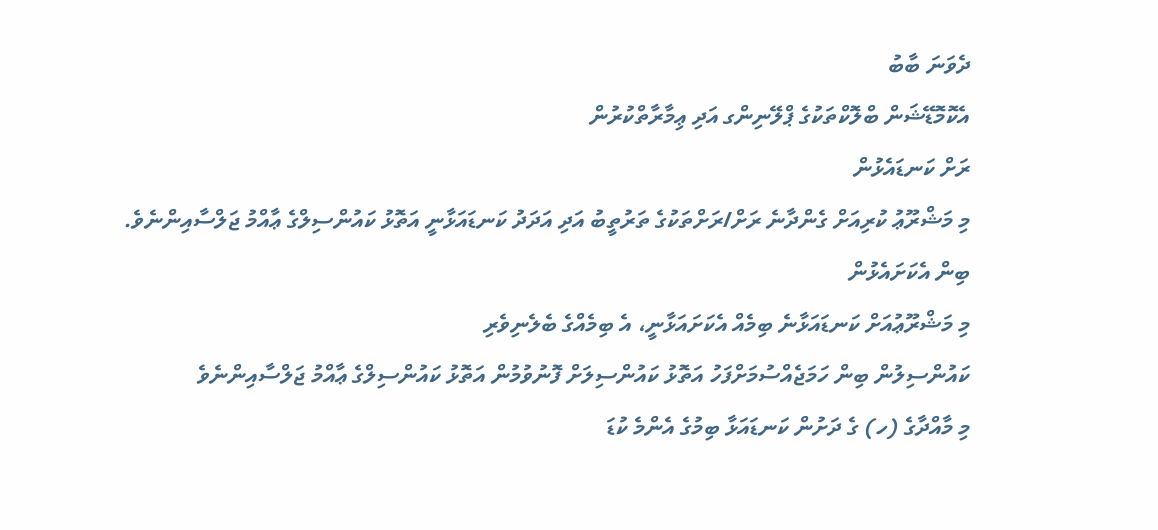ދެވަނަ ބާބު
އެކޮމޮޑޭޝަން ބްލޮކްތަކުގެ ޕްލޭނިންގ އަދި ޢިމާރާތްކުރުން
ރަށް ކަނޑައެޅުން
މި މަޝްރޫޢު ކުރިއަށް ގެންދާނެ ރަށް/ރަށްތަކުގެ ތަރުތީބު އަދި އަދަދު ކަނޑައަޅާނީ އަތޮޅު ކައުންސިލްގެ ޢާއްމު ޖަލްސާއިންނެވެ.
ބިން އެކަށައެޅުން
މި މަޝްރޫޢުއަށް ކަނޑައަޅާނެ ބިމެއް އެކަށައަޅާނީ، އެ ބިމެއްގެ ބެލެނިވެރި
ކައުންސިލުން ބިން ހަމަޖެއްސުމަށްފަހު އަތޮޅު ކައުންސިލަށް ފޮނުވުމުން އަތޮޅު ކައުންސިލްގެ ޢާއްމު ޖަލްސާއިންނެވެ
މި މާއްދާގެ (ހ) ގެ ދަށުން ކަނޑައަޅާ ބިމުގެ އެންމެ ކުޑަ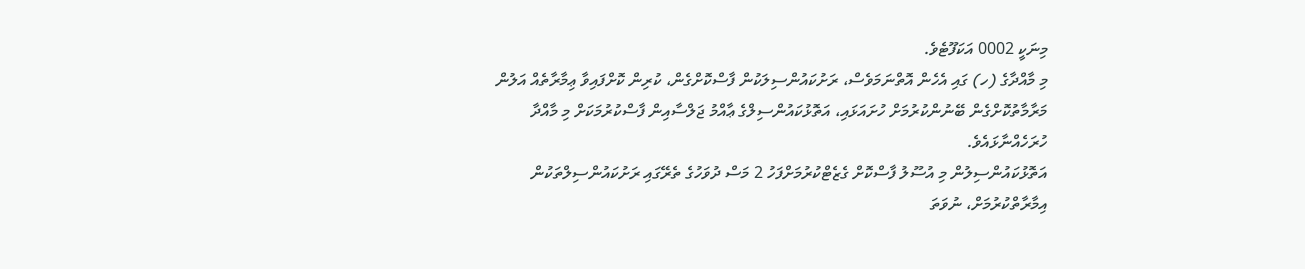މިނަކީ 0002 އަކަފޫޓެވެ.
މި މާއްދާގެ (ހ) ގައި އެހެން އޮތްނަމަވެސް، ރަށުކައުންސިލަކުން ފާސްކޮށްގެން، ކުރިން ކޮށްފައިވާ ޢިމާރާތެއް އަލުން މަރާމާތުކޮށްގެން ބޭނުންކުރުމަށް ހުށައަޅައި، އަތޮޅުކައުންސިލްގެ ޢާއްމު ޖަލްސާއިން ފާސްކުރުމަކަށް މި މާއްދާ ހުރަހެއްނާޅައެވެ.
އަތޮޅުކައުންސިލުން މި އުސޫލު ފާސްކޮށް ގެޒެޓްކުރުމަށްފަހު 2 މަސް ދުވަހުގެ ތެރޭގައި ރަށުކައުންސިލްތަކުން އިމާރާތްކުރުމަށް، ނުވަތަ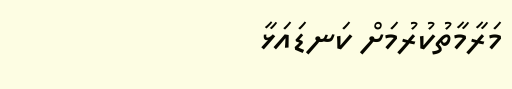މަރާމާތުކުރުމަށް ކަނޑައަޅާ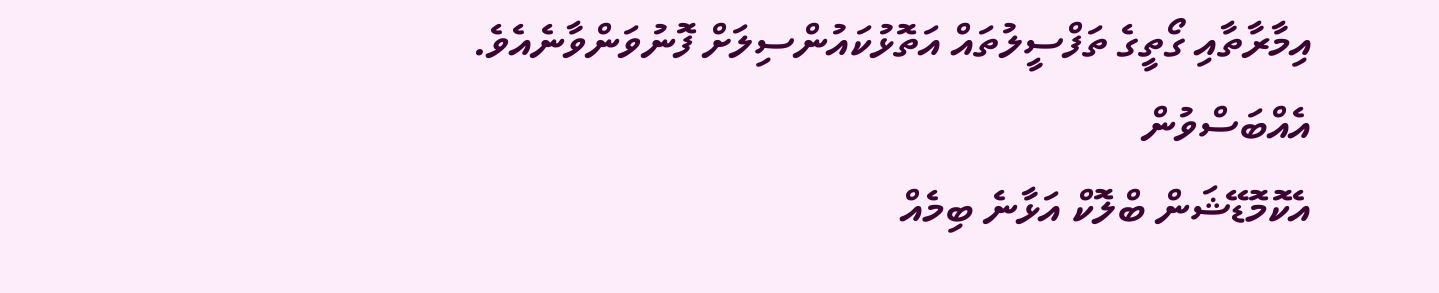އިމާރާތާއި ގޯތީގެ ތަފްސީލުތައް އަތޮޅުކައުންސިލަށް ފޮނުވަންވާނެއެވެ.
އެއްބަސްވުން
އެކޮމޮޑޭޝަން ބްލޮކް އަޅާނެ ބިމެއް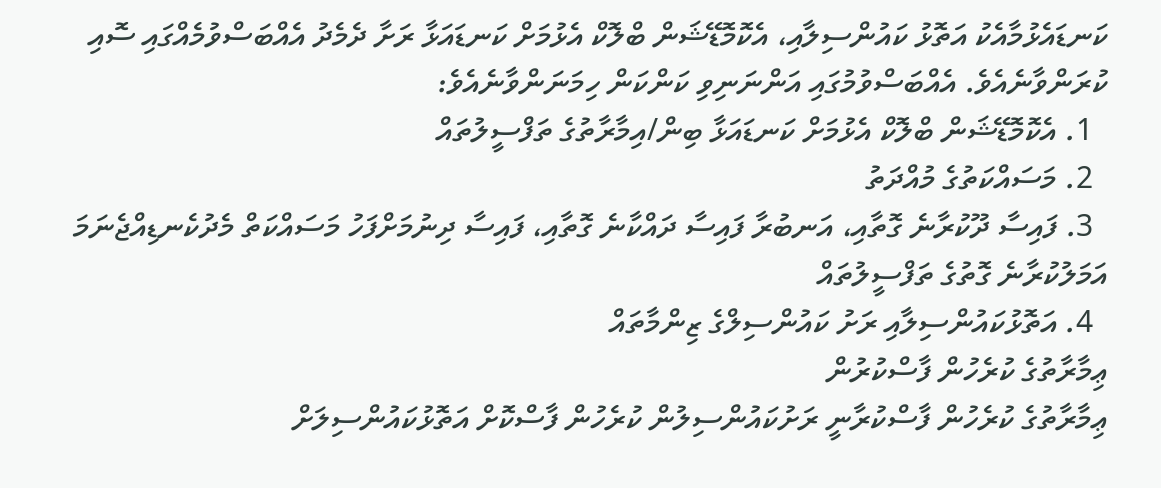ކަނޑައެޅުމާއެކު އަތޮޅު ކައުންސިލާއި، އެކޮމޮޑޭޝަން ބްލޮކް އެޅުމަށް ކަނޑައަޅާ ރަށާ ދެމެދު އެއްބަސްވުމެއްގައި ސޮއި ކުރަންވާނެއެވެ. އެއްބަސްވުމުގައި އަންނަނިވި ކަންކަން ހިމަނަންވާނެއެވެ:
  1. އެކޮމޮޑޭޝަން ބްލޮކް އެޅުމަށް ކަނޑައަޅާ ބިން/އިމާރާތުގެ ތަފްސީލުތައް
  2. މަސައްކަތުގެ މުއްދަތު
  3. ފައިސާ ދޫކުރާނެ ގޮތާއި، އަނބުރާ ފައިސާ ދައްކާނެ ގޮތާއި، ފައިސާ ދިނުމަށްފަހު މަސައްކަތް މެދުކެނޑިއްޖެނަމަ އަމަލުކުރާނެ ގޮތުގެ ތަފްސީލުތައް
  4. އަތޮޅުކައުންސިލާއި ރަށު ކައުންސިލްގެ ޒިންމާތައް
ޢިމާރާތުގެ ކުރެހުން ފާސްކުރުން
ޢިމާރާތުގެ ކުރެހުން ފާސްކުރާނީ ރަށުކައުންސިލުން ކުރެހުން ފާސްކޮށް އަތޮޅުކައުންސިލަށް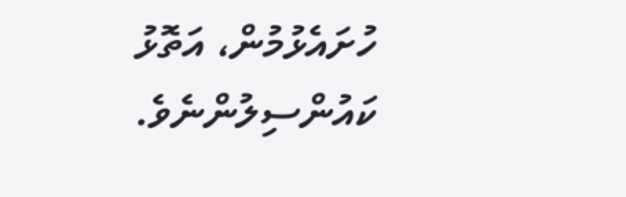ހުށައެޅުމުން، އަތޮޅު ކައުންސިލުންނެވެ.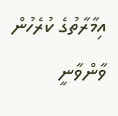އިމާރާތުގެ ކުރެހުން ވާންވާނީ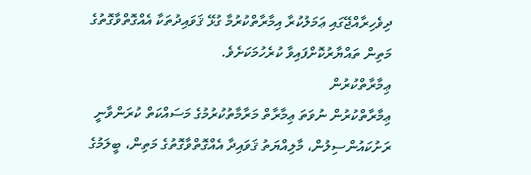ދިވެހިރާއްޖޭގައި ޢަމަލުކުރާ އިމާރާތްކުރުމާ ގުޅޭ ޤަވައިދުތަކާ އެއްގޮތްވާގޮތުގެ މަތިން ތައްޔާރުކޮށްފައިވާ ކުރެހުމަކަށެވެ.
ޢިމާރާތްކުރުން
ޢިމާރާތްކުރުން ނުވަތަ ޢިމާރާތް މަރާމާތުކުރުމުގެ މަސައްކަތް ކުރަންވާނީ ރަށުކައުންސިލުން، މާލިއްޔަތު ޤަވައިދާ އެއްގޮތްވާގޮތުގެ މަތިން، ބީލަމުގެ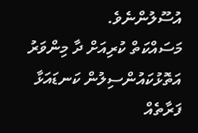އުސޫލުންނެވެ.
މަސައްކަތް ކުރިއަށް ދާ މިންވަރު އަތޮޅުކައުންސިލުން ކަނޑައަޅާ ފަރާތެއް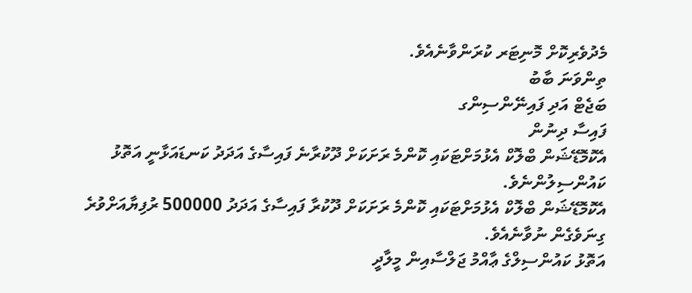މެދުވެރިކޮށް މޮނިޓަރ ކުރަންވާނެއެވެ.
ތިންވަނަ ބާބު
ބަޖެޓް އަދި ފައިނޭންސިންގ
ފައިސާ ދިނުން
އެކޮމޮޑޭޝަން ބްލޮކް އެޅުމަށްޓަކައި ކޮންމެ ރަށަކަށް ދޫކުރާނެ ފައިސާގެ އަދަދު ކަނޑައަޅާނީ އަތޮޅު ކައުންސިލުންނެވެ.
އެކޮމޮޑޭޝަން ބްލޮކް އެޅުމަށްޓަކައި ކޮންމެ ރަށަކަށް ދޫކުރާ ފައިސާގެ އަދަދު 500000 ރުފިޔާއަށްވުރެ ގިނަވެގެން ނުވާނެއެވެ.
އަތޮޅު ކައުންސިލްގެ ޢާއްމު ޖަލްސާއިން މީލާދީ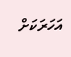އަހަރަކަށް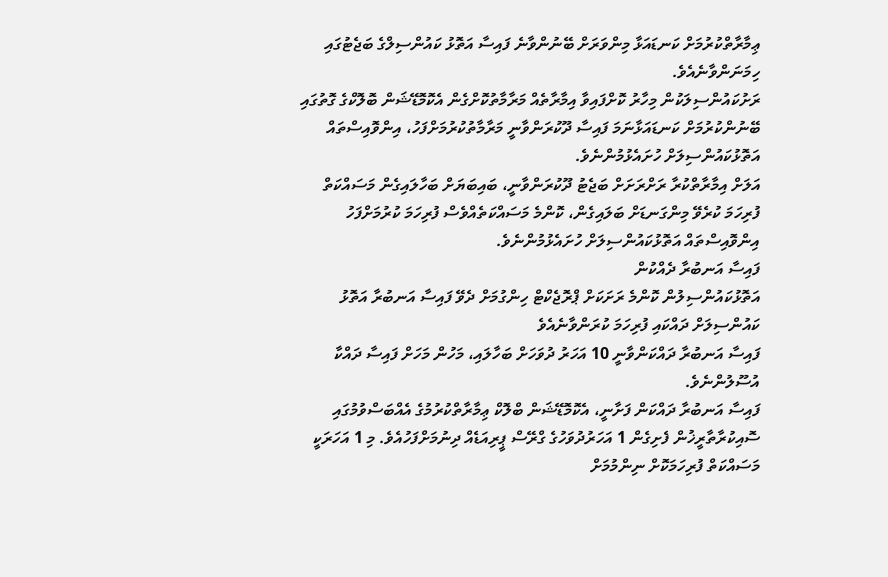ޢިމާރާތްކުރުމަށް ކަނޑައަޅާ މިންވަރަށް ބޭނުންވާނެ ފައިސާ އަތޮޅު ކައުންސިލްގެ ބަޖެޓުގައި ހިމަނަންވާނެއެވެ.
ރަށުކައުންސިލަކުން މިހާރު ކޮށްފައިވާ އިމާރާތެއް މަރާމާތުކޮށްގެން އެކޮމޮޑޭޝަން ބޮލޮކްގެ ގޮތުގައި ބޭނުންކުރުމަށް ކަނޑައަޅާނަމަ ފައިސާ ދޫކުރަންވާނީ މަރާމާތުކުރުމަށްފަހު، އިންވޮއިސްތައް އަތޮޅުކައުންސިލަށް ހުށައެޅުމުންނެވެ.
އަލަށް އިމާރާތްކުރާ ރަށްރަށަށް ބަޖެޓު ދޫކުރަންވާނީ، ބައިބަޔަށް ބަހާލައިގެން މަސައްކަތް ފުރިހަމަ ކުރެވޭ މިންގަނޑަށް ބަލައިގެން، ކޮންމެ މަސައްކަތެއްވެސް ފުރިހަމަ ކުރުމަށްފަހު އިންވޮއިސްތައް އަތޮޅުކައުންސިލަށް ހުށައެޅުމުންނެވެ.
ފައިސާ އަނބުރާ ދެއްކުން
އަތޮޅުކައުންސިލުން ކޮންމެ ރަށަކަށް ޕްރޮޖެކްޓް ހިންގުމަށް ދެވޭ ފައިސާ އަނބުރާ އަތޮޅު ކައުންސިލަށް ދައްކައި ފުރިހަމަ ކުރަންވާނެއެވެ
ފައިސާ އަނބުރާ ދައްކަންވާނީ 10 އަހަރު ދުވަހަށް ބަހާލައި، މަހުން މަހަށް ފައިސާ ދައްކާ އުސޫލުންނެވެ.
ފައިސާ އަނބުރާ ދައްކަން ފަށާނީ، އެކޮމޮޑޭޝަން ބްލޮކް ޢިމާރާތްކުރުމުގެ އެއްބަސްވުމުގައި ސޮއިކުރާތާރީޚުން ފެށިގެން 1 އަހަރުދުވަހުގެ ގްރޭސް ޕީރިއަޑެއް ދިނުމަށްފަހުއެވެ. މި 1 އަހަރަކީ މަސައްކަތް ފުރިހަމަކޮށް ނިންމުމަށް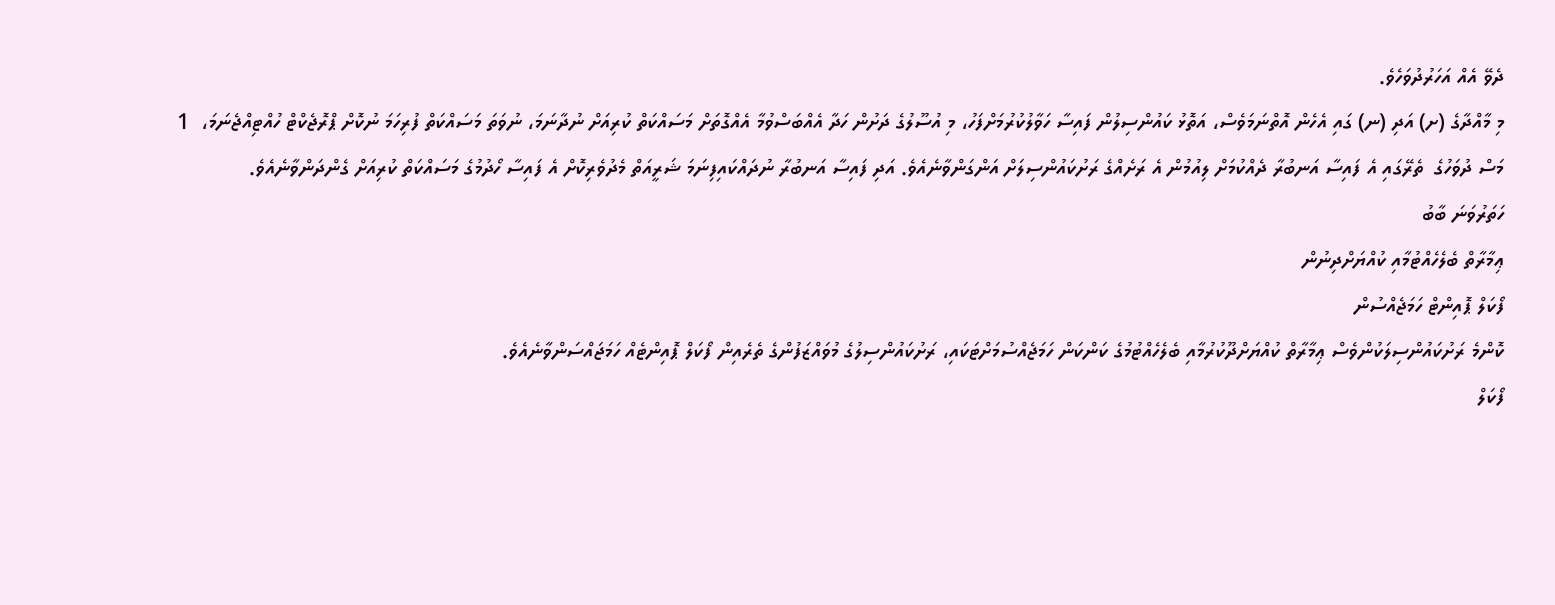ދެވޭ އެއް އަހަރުދުވަހެވެ.
މި މާއްދާގެ (ށ) އަދި (ނ) ގައި އެހެން އޮތްނަމަވެސް، އަތޮޅު ކައުންސިލުން ފައިސާ ހަވާލުކުރުމަށްފަހު، މި އުސޫލުގެ ދަށުން ހަދާ އެއްބަސްވުމާ އެއްގޮތަށް މަސައްކަތް ކުރިއަށް ނުދާނަމަ، ނުވަތަ މަސައްކަތް ފުރިހަމަ ނުކޮށް ޕްރޮޖެކްޓް ހުއްޓިއްޖެނަމަ،  1 މަސް ދުވަހުގެ  ތެރޭގައި އެ ފައިސާ އަނބުރާ ދެއްކުމަށް ލިއުމުން އެ ރަށެއްގެ ރަށުކައުންސިލަށް އަންގަންވާނެއެވެ. އަދި ފައިސާ އަނބުރާ ނުދައްކައިފިނަމަ ޝަރީއަތް މެދުވެރިކޮށް އެ ފައިސާ ހޯދުމުގެ މަސައްކަތް ކުރިއަށް ގެންދަންވާނެއެވެ.
ހަތަރުވަނަ ބާބު
ޢިމާރާތް ބެލެހެއްޓުމާއި ކުއްޔަށްދިނުން
ފޯކަލް ޕޮއިންޓް ހަމަޖެއްސުން
ކޮންމެ ރަށުކައުންސިލަކުންވެސް ޢިމާރާތް ކުއްޔަށްދޫކުރުމާއި ބެލެހެއްޓުމުގެ ކަންކަން ހަމަޖެއްސުމަށްޓަކައި، ރަށުކައުންސިލުގެ މުވައްޒަފުންގެ ތެރެއިން ފޯކަލް ޕޮއިންޓެއް ހަމަޖައްސަންވާނެއެވެ.
ފޯކަލް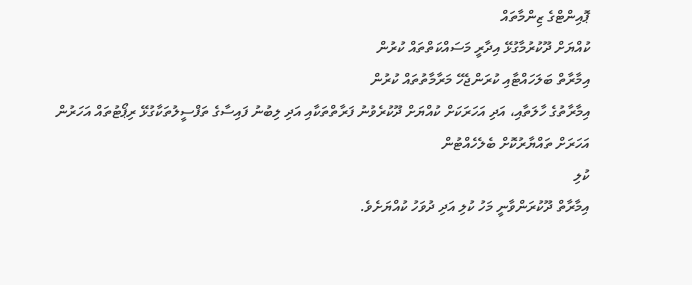ޕޮއިންޓްގެ ޒިންމާތައް
ކުއްޔަށް ދޫކުރުމާގުޅޭ އިދާރީ މަސައްކަތްތައް ކުރުން
އިމާރާތް ބަލަހައްޓާއި ކުރަންޖެހޭ މަރާމާތުތައް ކުރުން
އިމާރާތުގެ ހާލަތާއި، އަދި އަހަރަކަށް ކުއްޔަށް ދޫކުރެވުނު ފަރާތްތަކާއި އަދި ލިބުނު ފައިސާގެ ތަފްސީލުތަކާގުޅޭ ރިޕޯޓުތައް އަހަރުން އަހަރަށް ތައްޔާރުކޮށް ބެލެހެއްޓުން
ކުލި
އިމާރާތް ދޫކުރަންވާނީ މަހު ކުލި އަދި ދުވަހު ކުއްޔަށެވެ.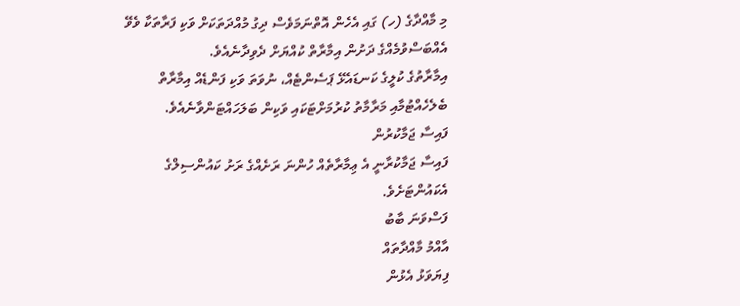މި މާއްދާގެ (ހ) ގައި އެހެން އޮތްނަމަވެސް ދިގު މުއްދަތަކަށް ވަކި ފަރާތަކާ ވެވޭ އެއްބަސްވުމެއްގެ ދަށުން އިމާރާތް ކުއްޔަށް ދެވިދާނެއެވެ.
އިމާރާތުގެ ކުލީގެ ކަނޑައެޅޭ ޕަސެންޓެއް، ނުވަތަ ވަކި ފަންޑެއް އިމާރާތް ބެލެހެއްޓުމާއި މަރާމާތު ކުރުމަށްޓަކައި ވަކިން ބަލަހައްޓަންވާނެއެވެ.
ފައިސާ ޖަމާކުރުން
ފައިސާ ޖަމާކުރާނީ އެ ޢިމާރާތެއް ހުންނަ ރަށެއްގެ ރަށު ކައުންސިލްގެ އެކައުންޓަށެވެ.
ފަސްވަނަ ބާބު
އާއްމު މާއްދާތައް
ފިޔަވަޅު އެޅުން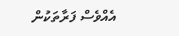އެއްވެސް ފަރާތަކުން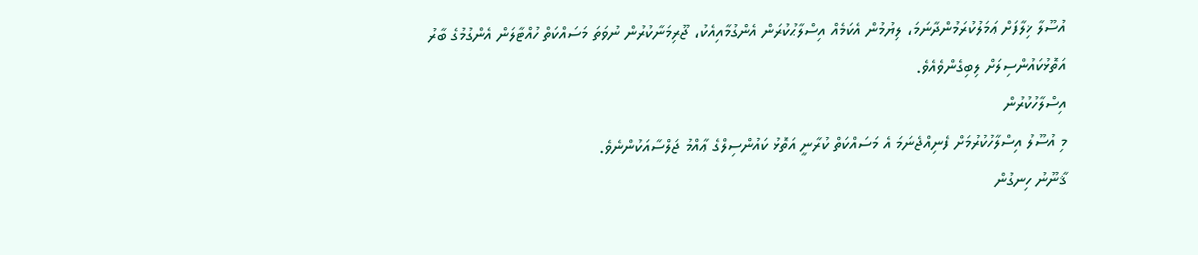އުސޫލާ ޚިލާފަށް ޢަމަލުކުރަމުންދާނަމަ، ލިޔުމުން އެކަމެއް އިސްލާޙުކުރަން އެންގުމާއިއެކު، ޖޫރިމަނާކުރުން ނުވަތަ މަސައްކަތް ހުއްޓާލަން އެންގުމުގެ ބާރު އަތޮޅުކައުންސިލަށް ލިބިގެންވެއެވެ.
އިސްލާހުކުރުން
މި އުސޫލު އިސްލާހުކުރުމަށް ފެނިއްޖެނަމަ އެ މަސައްކަތް ކުރާނީ އަތޮޅު ކައުންސިލްގެ ޢާއްމު ޖަލްސާއަކުންނެވެ.
ޤާނޫނު ހިނގުން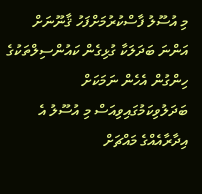މި އުސޫލު ފާސްކުރުމަށްފަހު ޤާނޫނަށް އަންނަ ބަދަލަކާ ގުޅިގެން ކައުންސިލްތަކުގެ ހިންގުން އެހެން ނަމަކަށް ބަދަލުވިކަމުގައިވިއަސް މި އުސޫލު އެ އިދާރާއެއްގެ މައްޗަށް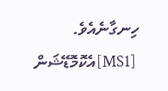ހިނގާނެއެވެ.
 [MS1]އެކޮމޮޑޭޝަން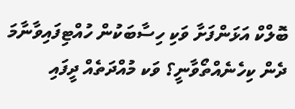ބޮލްކް އަޅަންފަށާ ވަކި ހިސާބަކުން ހުއްޓިފައިވާނާމަ ދެން ކިހެނެއްތޯވާނީ؟ ވަކ މުއްދަތެއް ދީފައި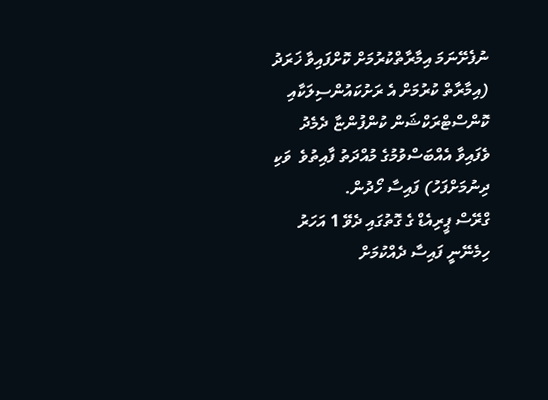ނުފެށޭނަމަ އިމާރާތްކުރުމަށް ކޮށްފައިވާ ޚަރަދު (އިމާރާތް ކުރުމަށް އެ ރަށުކައުންސިލަކާއި ކޮންސްޓްރަކްޝަން ކުންފުންޏާ ދެމެދު ވެފައިވާ އެއްބަސްވުމުގެ މުއްދަތު ފާއިތުވެ  ވަކި ދިނުމަށްފަހު) ފައިސާ ހޯދުން.
ގްރޭސް ޕީރިއެޑް ގެ ގޮތުގައި ދެވޭ 1 އަހަރު ހިމެނޭނީ ފައިސާ ދެއްކުމަށް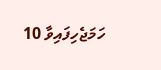ހަމަޖެހިފައިވާ 10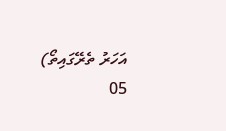އަހަރު ތެރޭގައިތޯ)
05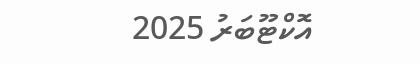އޮކްޓޫބަރު 2025